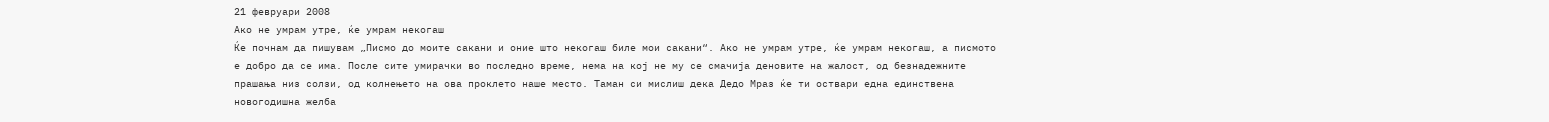21 февруари 2008
Ако не умрам утре, ќе умрам некогаш
Ќе почнам да пишувам „Писмо до моите сакани и оние што некогаш биле мои сакани“. Ако не умрам утре, ќе умрам некогаш, а писмото е добро да се има. После сите умирачки во последно време, нема на кој не му се смачија деновите на жалост, од безнадежните прашања низ солзи, од колнењето на ова проклето наше место. Таман си мислиш дека Дедо Мраз ќе ти оствари една единствена новогодишна желба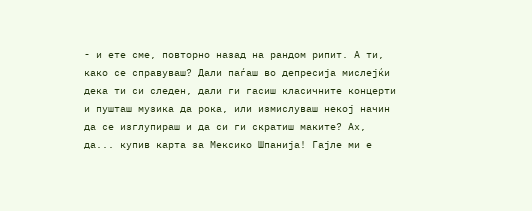- и ете сме, повторно назад на рандом рипит. А ти, како се справуваш? Дали паѓаш во депресија мислејќи дека ти си следен, дали ги гасиш класичните концерти и пушташ музика да рока, или измислуваш некој начин да се изглупираш и да си ги скратиш маките? Ах, да... купив карта за Мексико Шпанија! Гајле ми е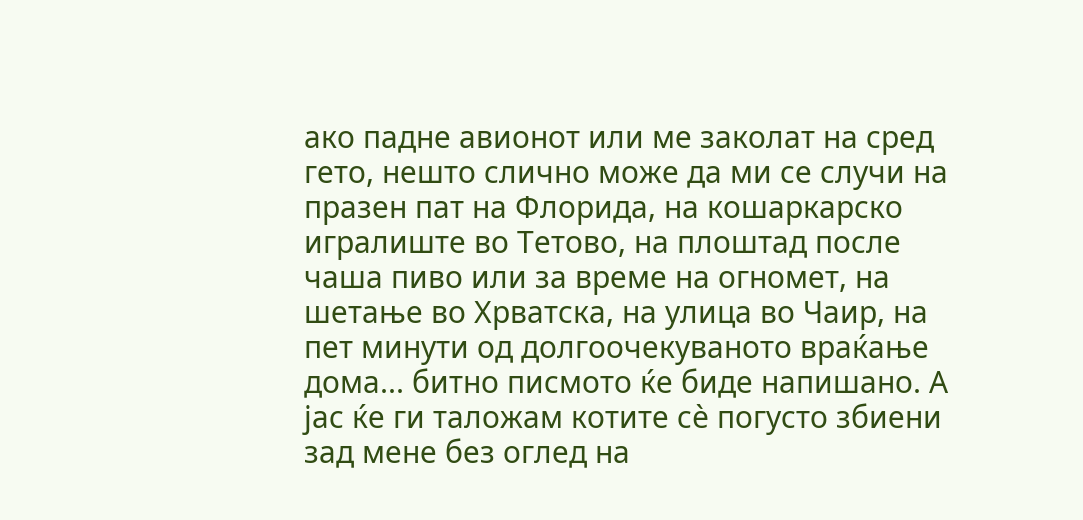ако падне авионот или ме заколат на сред гето, нешто слично може да ми се случи на празен пат на Флорида, на кошаркарско игралиште во Тетово, на плоштад после чаша пиво или за време на огномет, на шетање во Хрватска, на улица во Чаир, на пет минути од долгоочекуваното враќање дома... битно писмото ќе биде напишано. А јас ќе ги таложам котите сè погусто збиени зад мене без оглед на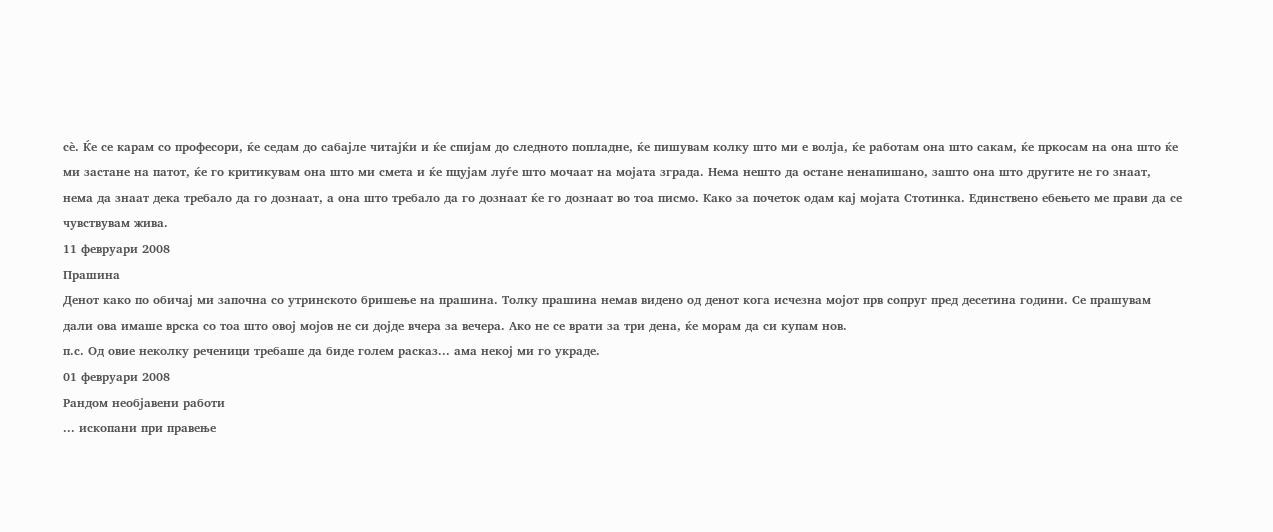сè. Ќе се карам со професори, ќе седам до сабајле читајќи и ќе спијам до следното попладне, ќе пишувам колку што ми е волја, ќе работам она што сакам, ќе пркосам на она што ќе ми застане на патот, ќе го критикувам она што ми смета и ќе пцујам луѓе што мочаат на мојата зграда. Нема нешто да остане ненапишано, зашто она што другите не го знаат, нема да знаат дека требало да го дознаат, а она што требало да го дознаат ќе го дознаат во тоа писмо. Како за почеток одам кај мојата Стотинка. Единствено ебењето ме прави да се чувствувам жива.
11 февруари 2008
Прашина
Денот како по обичај ми започна со утринското бришење на прашина. Толку прашина немав видено од денот кога исчезна мојот прв сопруг пред десетина години. Се прашувам дали ова имаше врска со тоа што овој мојов не си дојде вчера за вечера. Ако не се врати за три дена, ќе морам да си купам нов.
п.с. Од овие неколку реченици требаше да биде голем расказ... ама некој ми го украде.
01 февруари 2008
Рандом необјавени работи
... ископани при правење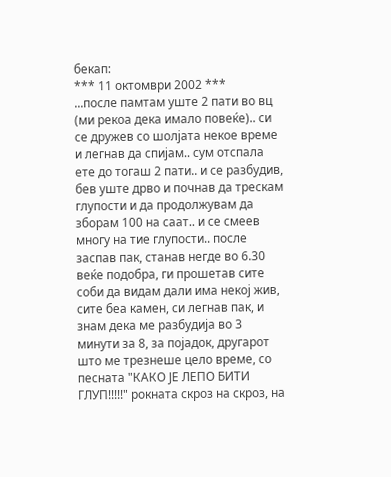бекап:
*** 11 октомври 2002 ***
...после памтам уште 2 пати во вц (ми рекоа дека имало повеќе).. си се дружев со шолјата некое време и легнав да спијам.. сум отспала ете до тогаш 2 пати.. и се разбудив, бев уште дрво и почнав да трескам глупости и да продолжувам да зборам 100 на саат.. и се смеев многу на тие глупости.. после заспав пак, станав негде во 6.30 веќе подобра, ги прошетав сите соби да видам дали има некој жив, сите беа камен, си легнав пак, и знам дека ме разбудија во 3 минути за 8, за појадок, другарот што ме трезнеше цело време, со песната "КАКО ЈЕ ЛЕПО БИТИ ГЛУП!!!!!" рокната скроз на скроз, на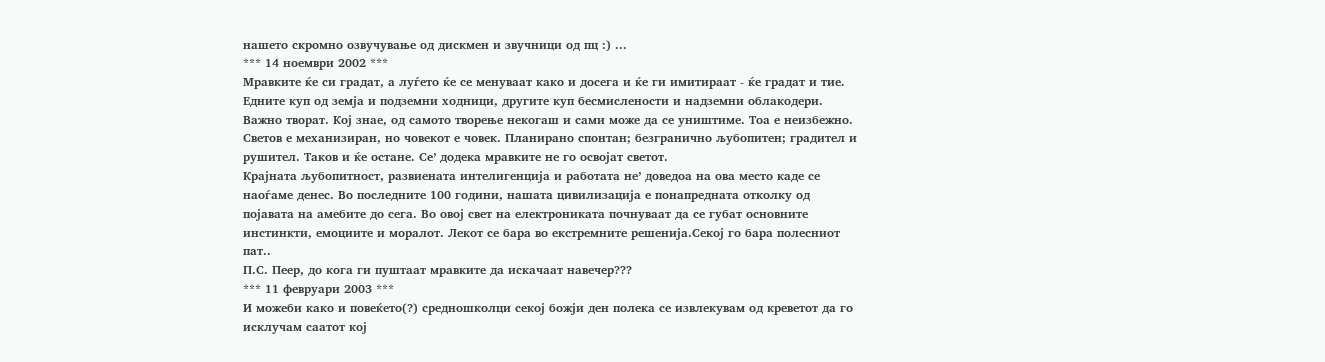нашето скромно озвучување од дискмен и звучници од пц :) ...
*** 14 ноември 2002 ***
Мравките ќе си градат, а луѓето ќе се менуваат како и досега и ќе ги имитираат - ќе градат и тие. Едните куп од земја и подземни ходници, другите куп бесмислености и надземни облакодери. Важно творат. Кој знае, од самото творење некогаш и сами може да се уништиме. Тоа е неизбежно. Светов е механизиран, но човекот е човек. Планирано спонтан; безгранично љубопитен; градител и рушител. Таков и ќе остане. Се’ додека мравките не го освојат светот.
Крајната љубопитност, развиената интелигенција и работата не’ доведоа на ова место каде се наоѓаме денес. Во последните 100 години, нашата цивилизација е понапредната отколку од појавата на амебите до сега. Во овој свет на електрониката почнуваат да се губат основните инстинкти, емоциите и моралот. Лекот се бара во екстремните решенија.Секој го бара полесниот пат..
П.С. Пеер, до кога ги пуштаат мравките да искачаат навечер???
*** 11 февруари 2003 ***
И можеби како и повеќето(?) средношколци секој божји ден полека се извлекувам од креветот да го исклучам саатот кој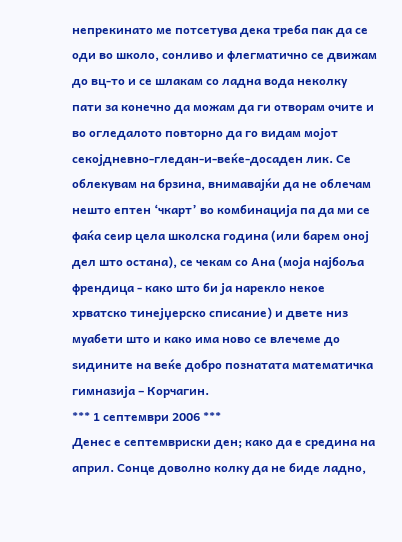непрекинато ме потсетува дека треба пак да се оди во школо, сонливо и флегматично се движам до вц-то и се шлакам со ладна вода неколку пати за конечно да можам да ги отворам очите и во огледалото повторно да го видам мојот секојдневно-гледан-и-веќе-досаден лик. Се облекувам на брзина, внимавајќи да не облечам нешто ептен ‘чкарт’ во комбинација па да ми се фаќа сеир цела школска година (или барем оној дел што остана), се чекам со Ана (моја најбоља френдица - како што би ја нарекло некое хрватско тинејџерско списание) и двете низ муабети што и како има ново се влечеме до ѕидините на веќе добро познатата математичка гимназија – Корчагин.
*** 1 септември 2006 ***
Денес е септемвриски ден; како да е средина на април. Сонце доволно колку да не биде ладно,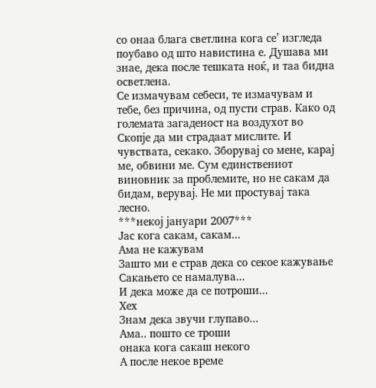со онаа блага светлина кога се’ изгледа поубаво од што навистина е. Душава ми знае, дека после тешката ноќ, и таа бидна осветлена.
Се измачувам себеси, те измачувам и тебе, без причина, од пусти страв. Како од големата загаденост на воздухот во Скопје да ми страдаат мислите. И чувствата, секако. Зборувај со мене, карај ме, обвини ме. Сум единствениот виновник за проблемите, но не сакам да бидам, верувај. Не ми простувај така лесно.
***некој јануари 2007***
Јас кога сакам, сакам...
Ама не кажувам
Зашто ми е страв дека со секое кажување
Сакањето се намалува...
И дека може да се потроши...
Хех
Знам дека звучи глупаво...
Ама.. пошто се троши
онака кога сакаш некого
А после некое време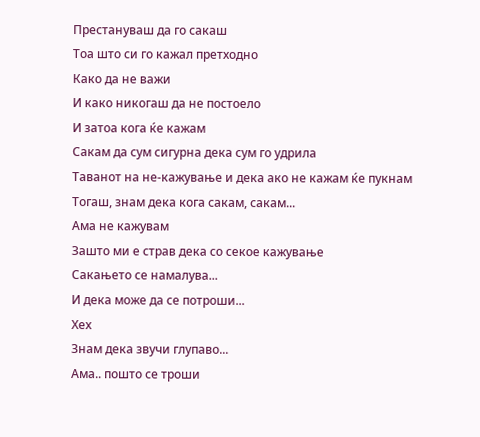Престануваш да го сакаш
Тоа што си го кажал претходно
Како да не важи
И како никогаш да не постоело
И затоа кога ќе кажам
Сакам да сум сигурна дека сум го удрила
Таванот на не-кажување и дека ако не кажам ќе пукнам
Тогаш, знам дека кога сакам, сакам...
Ама не кажувам
Зашто ми е страв дека со секое кажување
Сакањето се намалува...
И дека може да се потроши...
Хех
Знам дека звучи глупаво...
Ама.. пошто се троши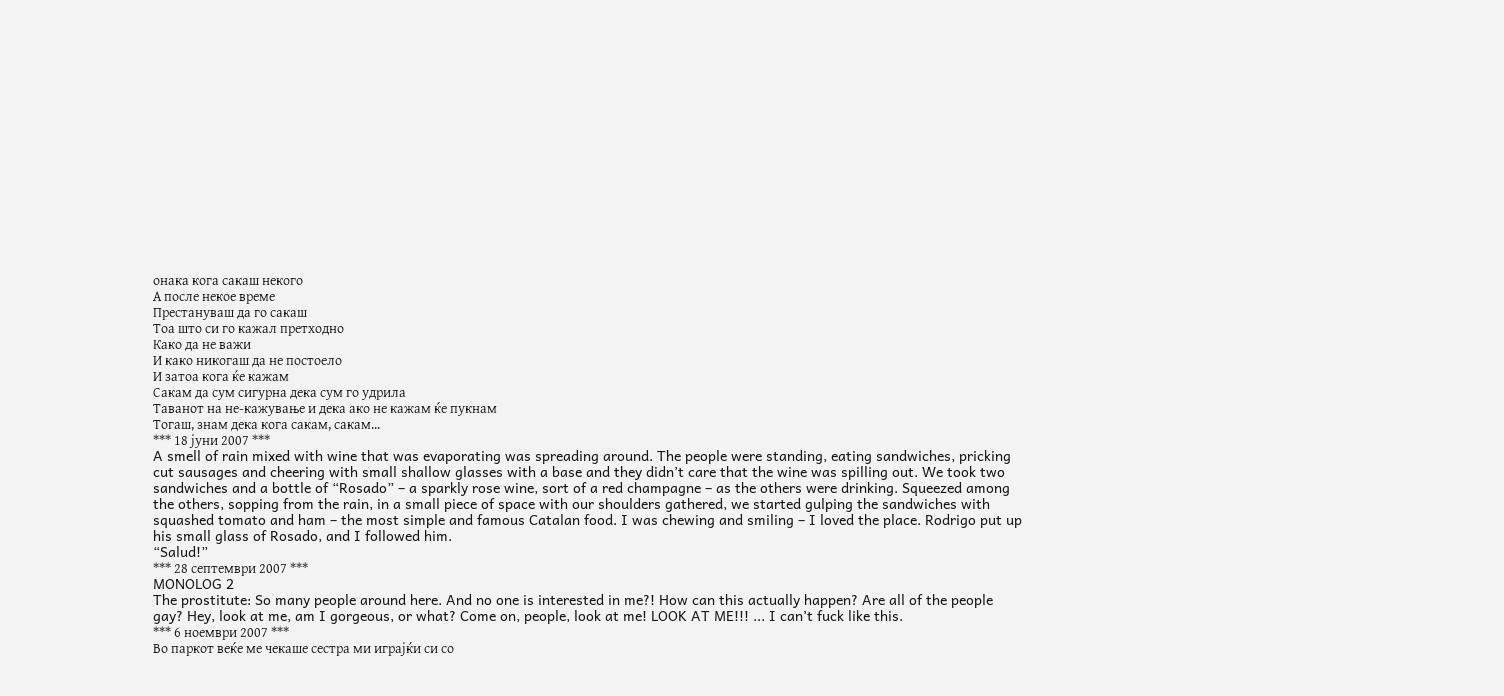онака кога сакаш некого
А после некое време
Престануваш да го сакаш
Тоа што си го кажал претходно
Како да не важи
И како никогаш да не постоело
И затоа кога ќе кажам
Сакам да сум сигурна дека сум го удрила
Таванот на не-кажување и дека ако не кажам ќе пукнам
Тогаш, знам дека кога сакам, сакам...
*** 18 јуни 2007 ***
A smell of rain mixed with wine that was evaporating was spreading around. The people were standing, eating sandwiches, pricking cut sausages and cheering with small shallow glasses with a base and they didn’t care that the wine was spilling out. We took two sandwiches and a bottle of “Rosado” – a sparkly rose wine, sort of a red champagne – as the others were drinking. Squeezed among the others, sopping from the rain, in a small piece of space with our shoulders gathered, we started gulping the sandwiches with squashed tomato and ham – the most simple and famous Catalan food. I was chewing and smiling – I loved the place. Rodrigo put up his small glass of Rosado, and I followed him.
“Salud!”
*** 28 септември 2007 ***
MONOLOG 2
The prostitute: So many people around here. And no one is interested in me?! How can this actually happen? Are all of the people gay? Hey, look at me, am I gorgeous, or what? Come on, people, look at me! LOOK AT ME!!! ... I can’t fuck like this.
*** 6 ноември 2007 ***
Во паркот веќе ме чекаше сестра ми играјќи си со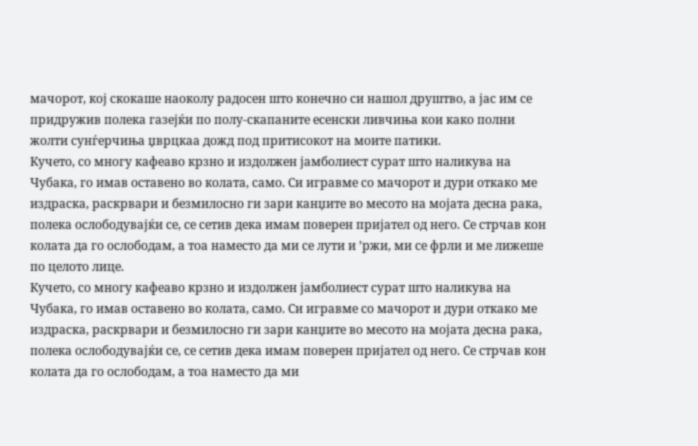мачорот, кој скокаше наоколу радосен што конечно си нашол друштво, а јас им се придружив полека газејќи по полу-скапаните есенски ливчиња кои како полни жолти сунѓерчиња џврцкаа дожд под притисокот на моите патики.
Кучето, со многу кафеаво крзно и издолжен јамболиест сурат што наликува на Чубака, го имав оставено во колата, само. Си игравме со мачорот и дури откако ме издраска, раскрвари и безмилосно ги зари канџите во месото на мојата десна рака, полека ослободувајќи се, се сетив дека имам поверен пријател од него. Се стрчав кон колата да го ослободам, а тоа наместо да ми се лути и ’ржи, ми се фрли и ме лижеше по целото лице.
Кучето, со многу кафеаво крзно и издолжен јамболиест сурат што наликува на Чубака, го имав оставено во колата, само. Си игравме со мачорот и дури откако ме издраска, раскрвари и безмилосно ги зари канџите во месото на мојата десна рака, полека ослободувајќи се, се сетив дека имам поверен пријател од него. Се стрчав кон колата да го ослободам, а тоа наместо да ми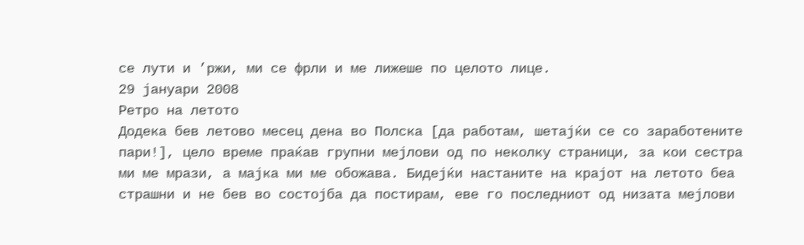се лути и ’ржи, ми се фрли и ме лижеше по целото лице.
29 јануари 2008
Ретро на летото
Додека бев летово месец дена во Полска [да работам, шетајќи се со заработените пари!], цело време праќав групни мејлови од по неколку страници, за кои сестра ми ме мрази, а мајка ми ме обожава. Бидејќи настаните на крајот на летото беа страшни и не бев во состојба да постирам, еве го последниот од низата мејлови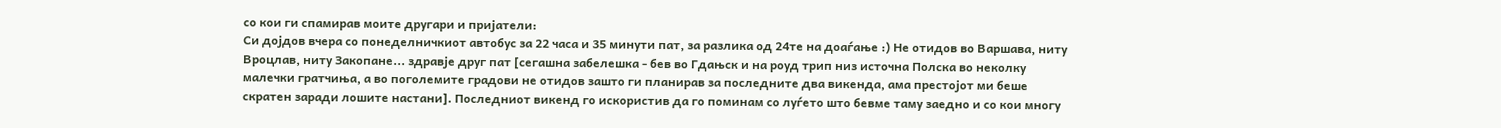со кои ги спамирав моите другари и пријатели:
Си дојдов вчера со понеделничкиот автобус за 22 часа и 35 минути пат, за разлика од 24те на доаѓање :) Не отидов во Варшава, ниту Вроцлав, ниту Закопане... здравје друг пат [сегашна забелешка - бев во Гдањск и на роуд трип низ источна Полска во неколку малечки гратчиња, а во поголемите градови не отидов зашто ги планирав за последните два викенда, ама престојот ми беше скратен заради лошите настани]. Последниот викенд го искористив да го поминам со луѓето што бевме таму заедно и со кои многу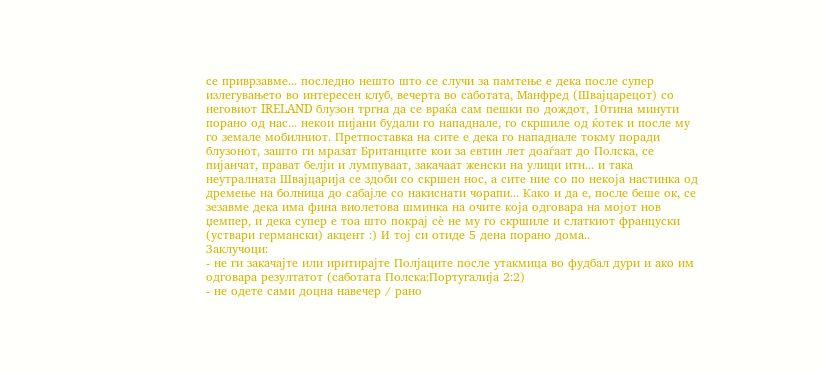се приврзавме... последно нешто што се случи за памтење е дека после супер излегувањето во интересен клуб, вечерта во саботата, Манфред (Швајцарецот) со неговиот IRELAND блузон тргна да се враќа сам пешки по дождот, 10тина минути порано од нас... некои пијани будали го нападнале, го скршиле од ќотек и после му го земале мобилниот. Претпоставка на сите е дека го нападнале токму поради блузонот, зашто ги мразат Британците кои за евтин лет доаѓаат до Полска, се пијанчат, прават белји и лумпуваат, закачаат женски на улици итн... и така неутралната Швајцарија се здоби со скршен нос, а сите ние со по некоја настинка од дремење на болница до сабајле со накиснати чорапи... Како и да е, после беше ок, се зезавме дека има фина виолетова шминка на очите која одговара на мојот нов џемпер, и дека супер е тоа што покрај сè не му го скршиле и слаткиот француски (уствари германски) акцент :) И тој си отиде 5 дена порано дома..
Заклучоци:
- не ги закачајте или иритирајте Полјаците после утакмица во фудбал дури и ако им одговара резултатот (саботата Полска:Португалија 2:2)
- не одете сами доцна навечер / рано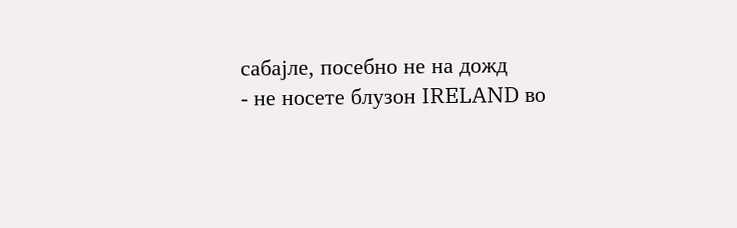сабајле, посебно не на дожд
- не носете блузон IRELAND во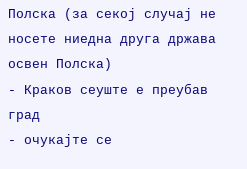Полска (за секој случај не носете ниедна друга држава освен Полска)
- Краков сеуште е преубав град
- очукајте се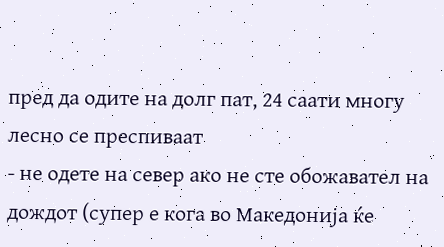пред да одите на долг пат, 24 саати многу лесно се преспиваат
- не одете на север ако не сте обожавател на дождот (супер е кога во Македонија ќе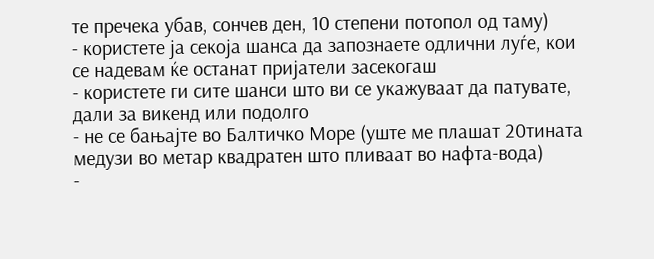те пречека убав, сончев ден, 10 степени потопол од таму)
- користете ја секоја шанса да запознаете одлични луѓе, кои се надевам ќе останат пријатели засекогаш
- користете ги сите шанси што ви се укажуваат да патувате, дали за викенд или подолго
- не се бањајте во Балтичко Море (уште ме плашат 20тината медузи во метар квадратен што пливаат во нафта-вода)
-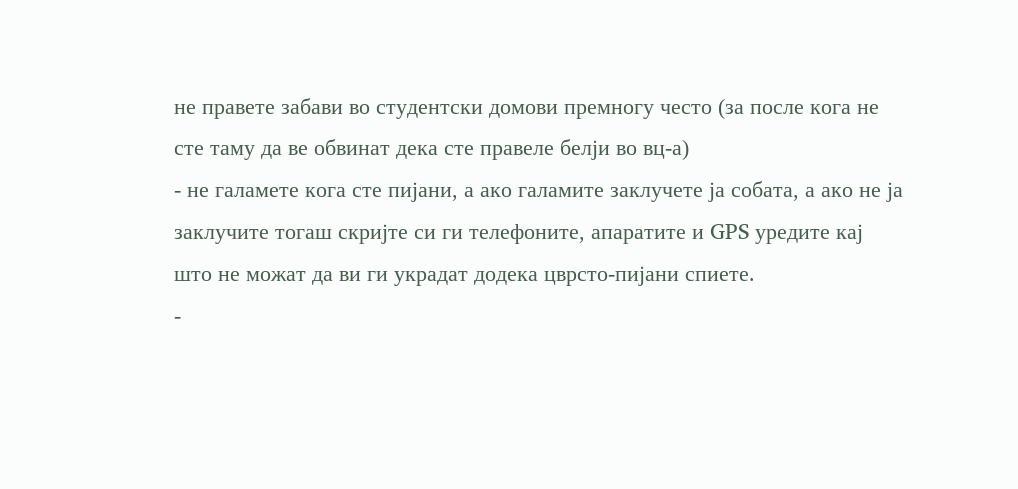не правете забави во студентски домови премногу често (за после кога не сте таму да ве обвинат дека сте правеле белји во вц-а)
- не галамете кога сте пијани, а ако галамите заклучете ја собата, а ако не ја заклучите тогаш скријте си ги телефоните, апаратите и GPS уредите кај што не можат да ви ги украдат додека цврсто-пијани спиете.
-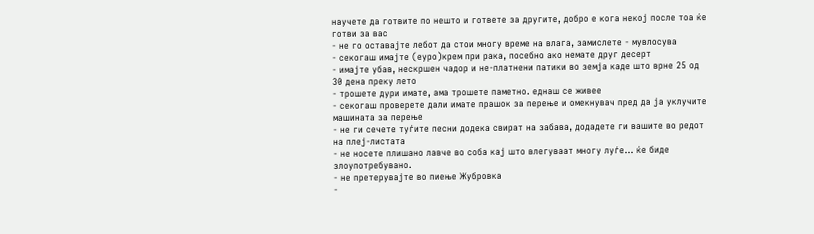научете да готвите по нешто и гответе за другите, добро е кога некој после тоа ќе готви за вас
- не го оставајте лебот да стои многу време на влага, замислете - мувлосува
- секогаш имајте (еуро)крем при рака, посебно ако немате друг десерт
- имајте убав, нескршен чадор и не-платнени патики во земја каде што врне 25 од 30 дена преку лето
- трошете дури имате, ама трошете паметно. еднаш се живее
- секогаш проверете дали имате прашок за перење и омекнувач пред да ја уклучите машината за перење
- не ги сечете туѓите песни додека свират на забава, додадете ги вашите во редот на плеј-листата
- не носете плишано лавче во соба кај што влегуваат многу луѓе... ќе биде злоупотребувано.
- не претерувајте во пиење Жубровка
-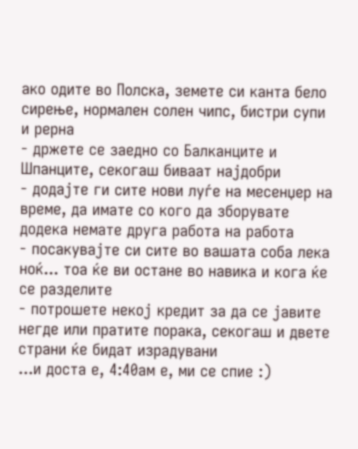ако одите во Полска, земете си канта бело сирење, нормален солен чипс, бистри супи и рерна
- држете се заедно со Балканците и Шпанците, секогаш биваат најдобри
- додајте ги сите нови луѓе на месенџер на време, да имате со кого да зборувате додека немате друга работа на работа
- посакувајте си сите во вашата соба лека ноќ... тоа ќе ви остане во навика и кога ќе се разделите
- потрошете некој кредит за да се јавите негде или пратите порака, секогаш и двете страни ќе бидат израдувани
...и доста е, 4:40ам е, ми се спие :)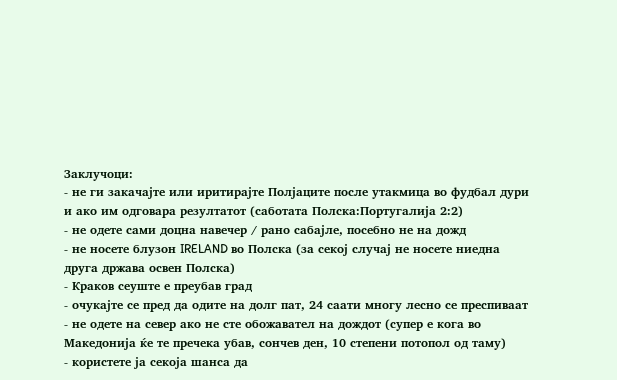Заклучоци:
- не ги закачајте или иритирајте Полјаците после утакмица во фудбал дури и ако им одговара резултатот (саботата Полска:Португалија 2:2)
- не одете сами доцна навечер / рано сабајле, посебно не на дожд
- не носете блузон IRELAND во Полска (за секој случај не носете ниедна друга држава освен Полска)
- Краков сеуште е преубав град
- очукајте се пред да одите на долг пат, 24 саати многу лесно се преспиваат
- не одете на север ако не сте обожавател на дождот (супер е кога во Македонија ќе те пречека убав, сончев ден, 10 степени потопол од таму)
- користете ја секоја шанса да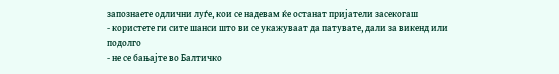запознаете одлични луѓе, кои се надевам ќе останат пријатели засекогаш
- користете ги сите шанси што ви се укажуваат да патувате, дали за викенд или подолго
- не се бањајте во Балтичко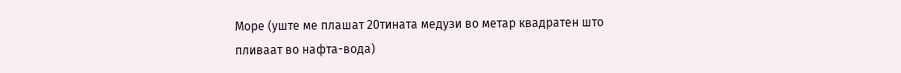Море (уште ме плашат 20тината медузи во метар квадратен што пливаат во нафта-вода)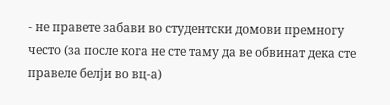- не правете забави во студентски домови премногу често (за после кога не сте таму да ве обвинат дека сте правеле белји во вц-а)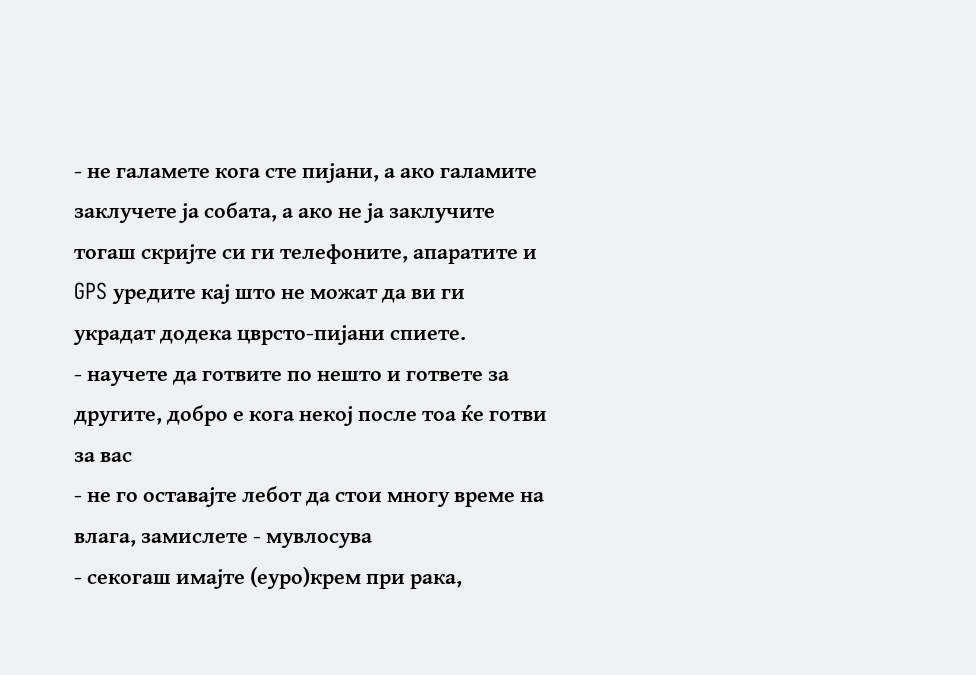- не галамете кога сте пијани, а ако галамите заклучете ја собата, а ако не ја заклучите тогаш скријте си ги телефоните, апаратите и GPS уредите кај што не можат да ви ги украдат додека цврсто-пијани спиете.
- научете да готвите по нешто и гответе за другите, добро е кога некој после тоа ќе готви за вас
- не го оставајте лебот да стои многу време на влага, замислете - мувлосува
- секогаш имајте (еуро)крем при рака,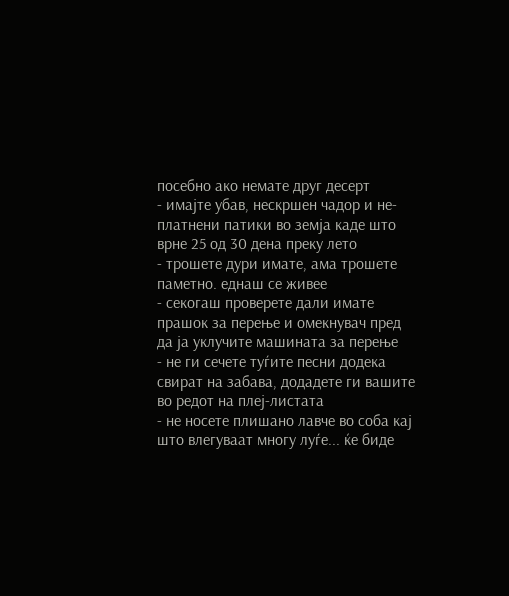посебно ако немате друг десерт
- имајте убав, нескршен чадор и не-платнени патики во земја каде што врне 25 од 30 дена преку лето
- трошете дури имате, ама трошете паметно. еднаш се живее
- секогаш проверете дали имате прашок за перење и омекнувач пред да ја уклучите машината за перење
- не ги сечете туѓите песни додека свират на забава, додадете ги вашите во редот на плеј-листата
- не носете плишано лавче во соба кај што влегуваат многу луѓе... ќе биде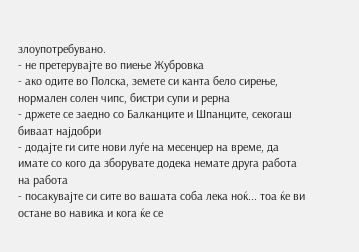злоупотребувано.
- не претерувајте во пиење Жубровка
- ако одите во Полска, земете си канта бело сирење, нормален солен чипс, бистри супи и рерна
- држете се заедно со Балканците и Шпанците, секогаш биваат најдобри
- додајте ги сите нови луѓе на месенџер на време, да имате со кого да зборувате додека немате друга работа на работа
- посакувајте си сите во вашата соба лека ноќ... тоа ќе ви остане во навика и кога ќе се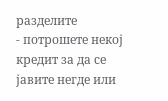разделите
- потрошете некој кредит за да се јавите негде или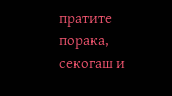пратите порака, секогаш и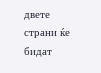двете страни ќе бидат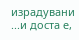израдувани
...и доста е,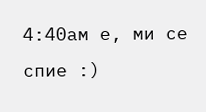4:40ам е, ми се спие :)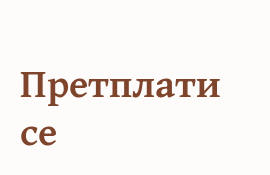Претплати се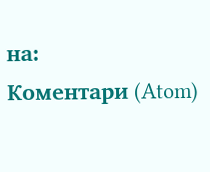на:
Коментари (Atom)